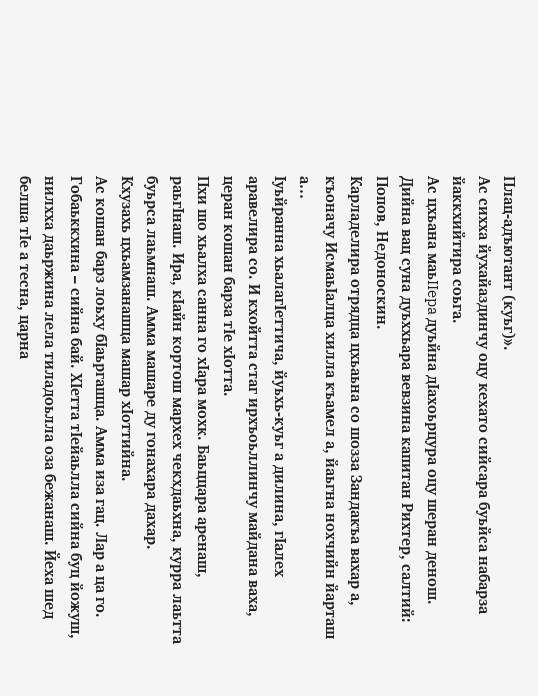Плац-адъютант (куьг)».
Ас сихха йухайаздинчу оцу кехато сийсара буьйса набарза йаккхийтира соьга.
Ас цхьана маьIIepa дуьйна дIахоьрцура оцу шеран дeнoш. Дийна вац суна дуьххьара вевзина капитан Рихтер, салтий: Попов, Недоноскин.
Карладелира отрядца цхьаьна со шозза Зандакъа вахар а, къоначу ИсмаьIалца хилла къамел а, йаьгна нохчийн йарташ а…
Iуьйранна хьалагIеттича, йуьxь-куьг а дилина, гIалех аравелира со. И кхойтта стаг ирхъоьллинчу майдана ваха, церан кошан барза тIе хIотта.
Пхи шо хьалха санна го хIара мохк. Баьццара аренаш, paьгIнаш. Ира, кIайн кортош мархех чекхдаьхна, курра лаьтта буьрса лаьмнаш. Амма машаре ду гонахара дахар.
Кхузахь цхьамзанашца машар хIоттийна.
Ас кошан барз лоьху бIаьргашца. Амма иза гац. Лар а ца го. Гобаьккхина – сийна бай. ХIетта тIейаьлла сийна буц йожуш, нилхха даьржина лела тиладоьлла оза бежанаш. Йеха шед белша тIе а тесна, царна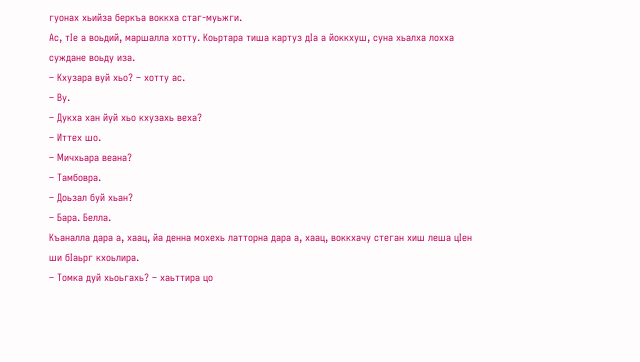гуонах хьийза беркъа воккха стаг-муьжги.
Ас, тIе а воьдий, маршалла хотту. Коьртара тиша картуз дIа а йоккхуш, суна хьалха лохха суждане воьду иза.
– Кхузара вуй хьо? – хотту ас.
– Ву.
– Дукха хан йуй хьо кхузаxь веха?
– Иттех шо.
– Мичхьара веана?
– Тамбовра.
– Доьзал буй хьан?
– Бара. Белла.
Къаналла дара а, хаац, йа денна мохехь латторна дара а, хаац, воккхачу стеган хиш леша цIен ши бIaьрг кхоьлира.
– Томка дуй хьоьгахь? – хаьттира цо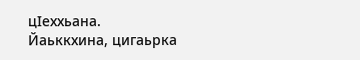цIеххьана.
Йаьккхина, цигаьрка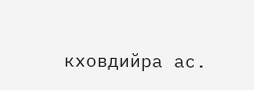кховдийра ас.